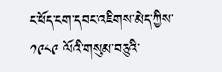ང་ཕོད་ངག་དབང་འཇིགས་མེད་ཀྱིས་ ༡༩༨༩ ལོའི་གསུམ་བཅུའི་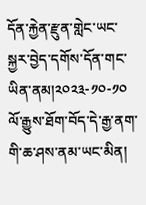དོན་རྐྱེན་རྫུན་གླེང་ཡང་སྐྱར་བྱེད་དགོས་དོན་གང་ཡིན་ནམ།༢༠༢༣-༡༠-༡༠
ལོ་རྒྱུས་ཐོག་བོད་དེ་རྒྱ་ནག་གི་ཆ་ཤས་ནམ་ཡང་མིན།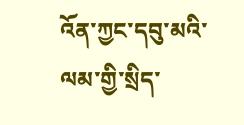འོན་ཀྱང་དབུ་མའི་ལམ་གྱི་སྲིད་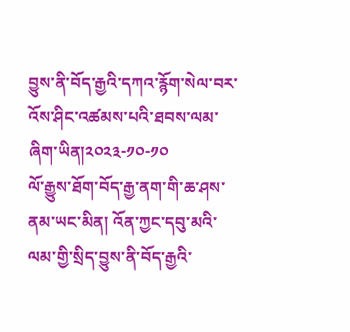བྱུས་ནི་བོད་རྒྱའི་དཀའ་རྙོག་སེལ་བར་འོས་ཤིང་འཚམས་པའི་ཐབས་ལམ་ཞིག་ཡིན།༢༠༢༣-༡༠-༡༠
ལོ་རྒྱུས་ཐོག་བོད་རྒྱ་ནག་གི་ཆ་ཤས་ནམ་ཡང་མིན། འོན་ཀྱང་དབུ་མའི་ལམ་གྱི་སྲིད་བྱུས་ནི་བོད་རྒྱའི་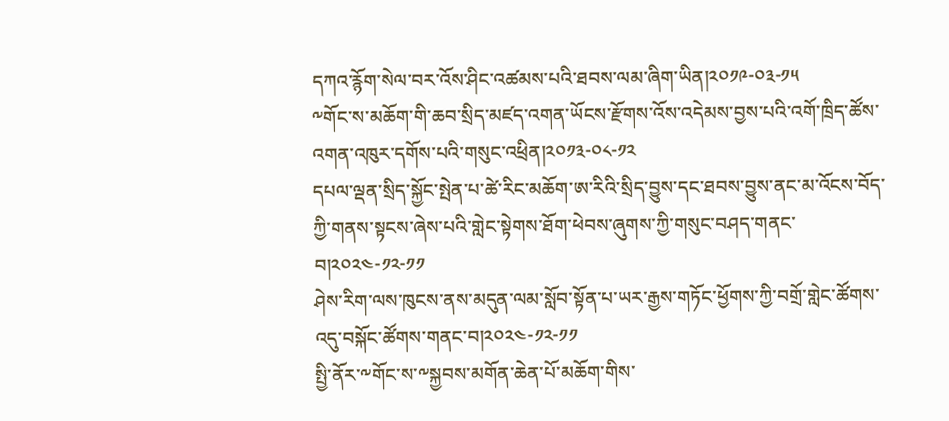དཀའ་རྙོག་སེལ་བར་འོས་ཤིང་འཚམས་པའི་ཐབས་ལམ་ཞིག་ཡིན།༢༠༡༩-༠༣-༡༥
༸གོང་ས་མཆོག་གི་ཆབ་སྲིད་མཛད་འགན་ཡོངས་རྫོགས་འོས་འདེམས་བྱས་པའི་འགོ་ཁྲིད་ཚོས་འགན་འཁུར་དགོས་པའི་གསུང་འཕྲིན།༢༠༡༣-༠༨-༡༢
དཔལ་ལྡན་སྲིད་སྐྱོང་སྤེན་པ་ཚེ་རིང་མཆོག་ཨ་རིའི་སྲིད་བྱུས་དང་ཐབས་བྱུས་ནང་མ་འོངས་བོད་ཀྱི་གནས་སྟངས་ཞེས་པའི་གླེང་སྟེགས་ཐོག་ཕེབས་ཞུགས་ཀྱི་གསུང་བཤད་གནང་བ།༢༠༢༤-༡༢-༡༡
ཤེས་རིག་ལས་ཁུངས་ནས་མདུན་ལམ་སློབ་སྟོན་པ་ཡར་རྒྱས་གཏོང་ཕྱོགས་ཀྱི་བགྲོ་གླེང་ཚོགས་འདུ་བསྐོང་ཚོགས་གནང་བ།༢༠༢༤-༡༢-༡༡
སྤྱི་ནོར་༸གོང་ས་༸སྐྱབས་མགོན་ཆེན་པོ་མཆོག་གིས་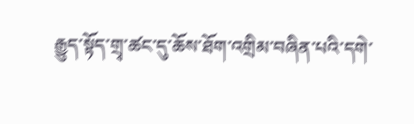རྒྱུད་སྟོད་གྲྭ་ཚང་དུ་ཆོས་ཐོག་འགྲིམ་བཞིན་པའི་དགེ་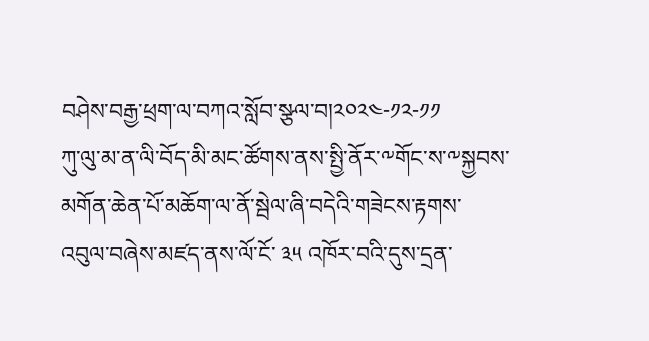བཤེས་བརྒྱ་ཕྲག་ལ་བཀའ་སློབ་སྩལ་བ།༢༠༢༤-༡༢-༡༡
ཀུ་ལུ་མ་ན་ལི་བོད་མི་མང་ཚོགས་ནས་སྤྱི་ནོར་༸གོང་ས་༸སྐྱབས་མགོན་ཆེན་པོ་མཆོག་ལ་ནོ་སྦེལ་ཞི་བདེའི་གཟེངས་རྟགས་འབུལ་བཞེས་མཛད་ནས་ལོ་ངོ་ ༣༥ འཁོར་བའི་དུས་དྲན་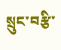སྲུང་བརྩི་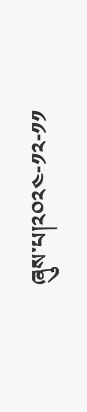ཞུས་པ།༢༠༢༤-༡༢-༡༡